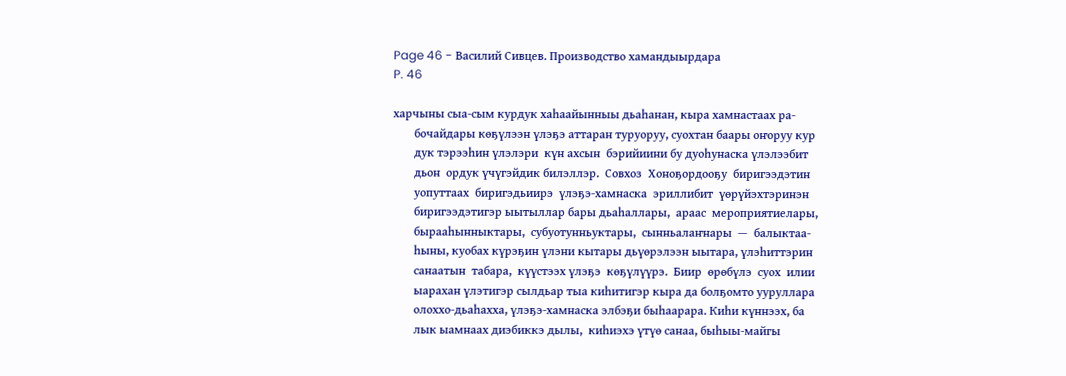Page 46 - Василий Сивцев. Производство хамандыырдара
P. 46

харчыны сыа-сым курдук хаһаайынныы дьаһанан, кыра хамнастаах ра-
       бочайдары көҕүлээн үлэҕэ аттаран туруоруу, суохтан баары оҥоруу кур
       дук тэрээһин үлэлэри  күн ахсын  бэрийиини бу дуоһунаска үлэлээбит
       дьон  ордук үчүгэйдик билэллэр.  Совхоз  Хоноҕордооҕу  биригээдэтин
       уопуттаах  биригэдьиирэ  үлэҕэ-хамнаска  эриллибит  үөрүйэхтэринэн
       биригээдэтигэр ыытыллар бары дьаһаллары,  араас  мероприятиелары,
       бырааһынныктары,  субуотунньуктары,  сынньалаҥнары  —  балыктаа-
       һыны, куобах күрэҕин үлэни кытары дьүөрэлээн ыытара, үлэһиттэрин
       санаатын  табара,  күүстээх үлэҕэ  көҕүлүүрэ.  Биир  өрөбүлэ  суох  илии
       ыарахан үлэтигэр сылдьар тыа киһитигэр кыра да болҕомто ууруллара
       олоххо-дьаһахха, үлэҕэ-хамнаска элбэҕи быһаарара. Киһи күннээх, ба
       лык ыамнаах диэбиккэ дылы,  киһиэхэ үтүө санаа, быһыы-майгы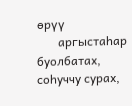өрүү
       аргыстаһар буолбатах,  соһуччу сурах,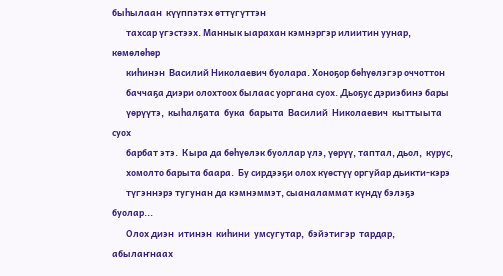быһылаан  күүппэтэх өттүгүттэн
       тахсар үгэстээх. Маннык ыарахан кэмнэргэр илиитин уунар, көмөлөһөр
       киһинэн  Василий Николаевич буолара. Хоноҕор бөһүөлэгэр оччоттон
       баччаҕа диэри олохтоох былаас уоргана суох. Дьоҕус дэриэбинэ бары
       үөрүүтэ,  кыһалҕата  бука  барыта  Василий  Николаевич  кыттыыта суох
       барбат этэ.  Кыра да бөһүөлэк буоллар үлэ, үөрүү, таптал, дьол,  курус,
       хомолто барыта баара.  Бу сирдээҕи олох күөстүү оргуйар дьикти-кэрэ
       түгэннэрэ тугунан да кэмнэммэт, сыаналаммат күндү бэлэҕэ буолар...
       Олох диэн  итинэн  киһини  умсугутар,  бэйэтигэр  тардар,  абылаҥнаах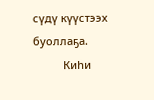сүдү күүстээх буоллаҕа.
          Киһи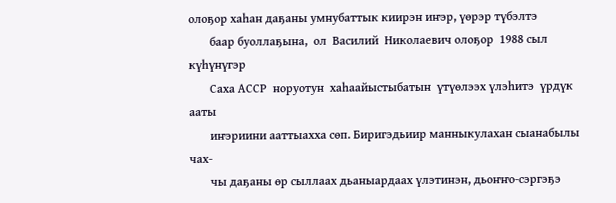олоҕор хаһан даҕаны умнубаттык киирэн иҥэр, үөрэр түбэлтэ
       баар буоллаҕына,  ол  Василий  Николаевич олоҕор  1988 сыл күһүнүгэр
       Саха АССР  норуотун  хаһаайыстыбатын  үтүөлээх үлэһитэ  үрдүк ааты
       иҥэриини ааттыахха сөп. Биригэдьиир манныкулахан сыанабылы чах-
       чы даҕаны өр сыллаах дьаныардаах үлэтинэн, дьоҥҥо-сэргэҕэ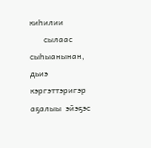киһилии
       сылаас  сыһыанынан, дьиэ  кэргэттэригэр аҕалыы  эйэҕэс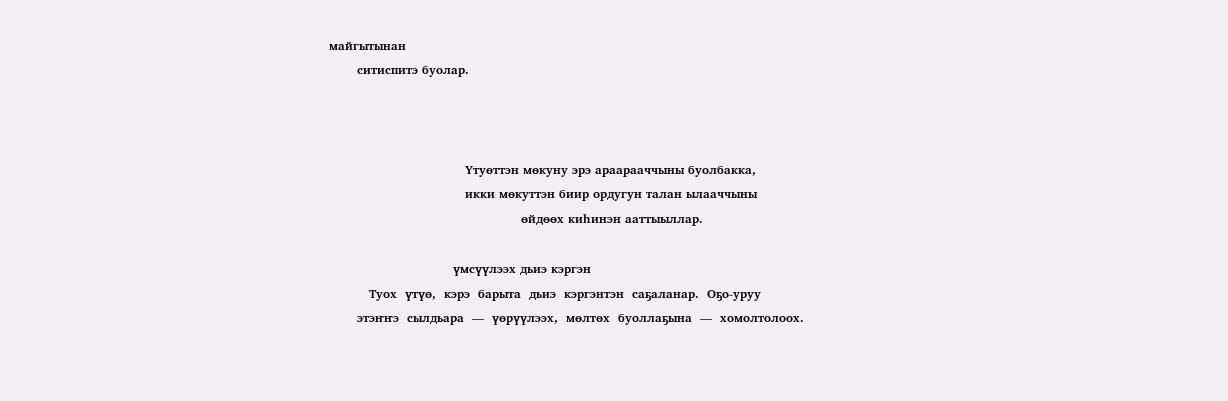майгытынан
       ситиспитэ буолар.



                                  Үтуөттэн мөкуну эрэ араарааччыны буолбакка,
                                  икки мөкуттэн биир ордугун талан ылааччыны
                                                өйдөөх киһинэн ааттыыллар.

                               үмсүүлээх дьиэ кэргэн
          Туох  үтүө,  кэрэ  барыта  дьиэ  кэргэнтэн  саҕаланар.  Оҕо-уруу
       этэҥҥэ  сылдьара  —  үөрүүлээх,  мөлтөх  буоллаҕына  —  хомолтолоох.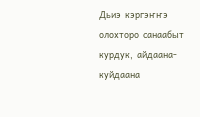Дьиэ  кэргэҥҥэ  олохторо  санаабыт  курдук,  айдаана-куйдаана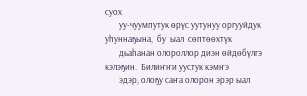суох
       уу-чуумпутук өрүс уутунуу оргууйдук уһуннаҕына,  бу  ыал  сөптөөхтүк
       дьаһанан олороллор диэн өйдөбүлгэ кэлэҕин.  Билиҥҥи уустук кэмҥэ
       эдэр, олоҕу саҥа олорон эрэр ыал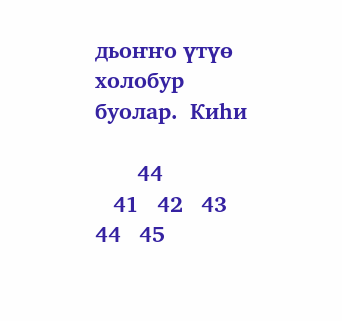дьоҥҥо үтүө холобур буолар.  Киһи

       44
   41   42   43   44   45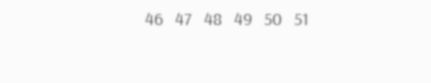46   47   48   49   50   51